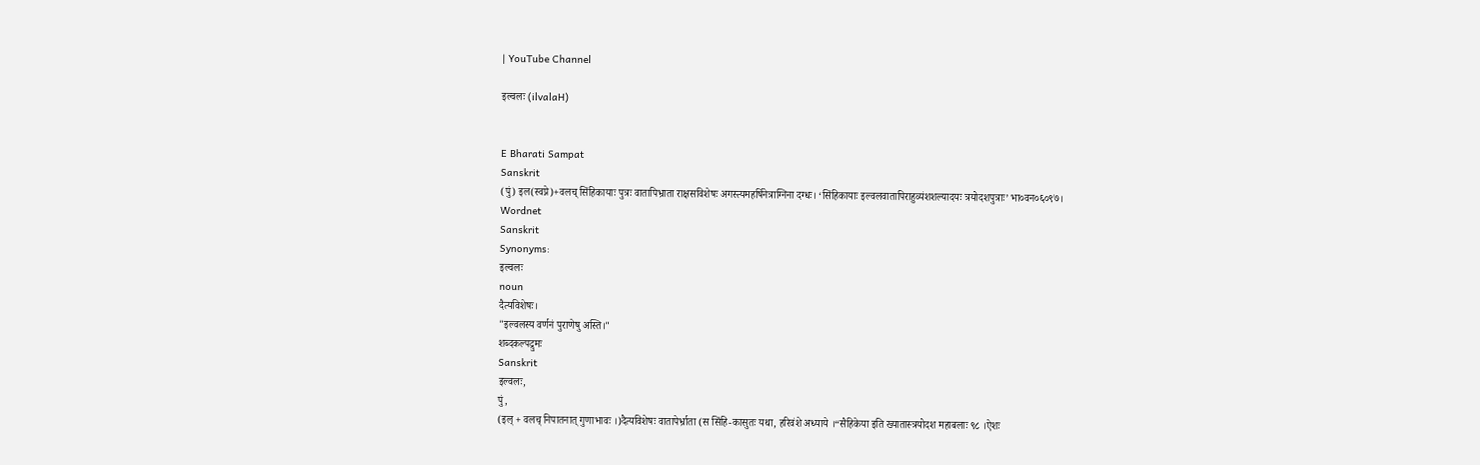| YouTube Channel

इल्वलः (ilvalaH)


E Bharati Sampat
Sanskrit
(पुं) इल(स्वप्ने)+वलच् सिंहिकायाः पुत्रः वातापिभ्राता राक्षसविशेषः अगस्त्यमहर्षिनेत्राग्निना दग्धः। ‘सिंहिकायाः इल्वलवातापिराहुव्यंशशल्यादयः त्रयोदशपुत्राः’ भा०वन०६०९७।
Wordnet
Sanskrit
Synonyms:
इल्वलः
noun
दैत्यविशेषः।
"इल्वलस्य वर्णनं पुराणेषु अस्ति।"
शब्दकल्पद्रुमः
Sanskrit
इल्वलः,
पुं,
(इल् + वलच् निपातनात् गुणाभावः ।)दैत्यविशेषः वातापेर्भ्राता (स सिंहि-कासुतः यथा, हरिवंशे अध्याये ।“सैहिकेया इति ख्यातास्त्रयोदश महाबलाः ९८ ।ऐशः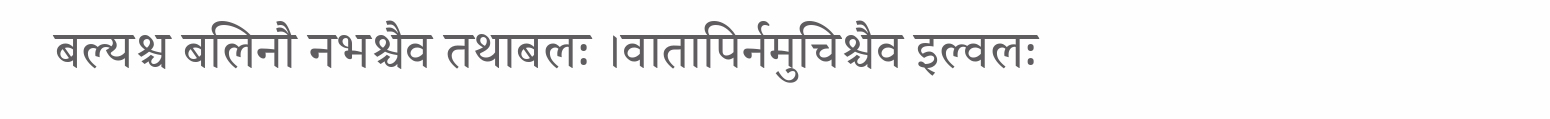बल्यश्च बलिनौ नभश्चैव तथाबलः ।वातापिर्नमुचिश्चैव इल्वलः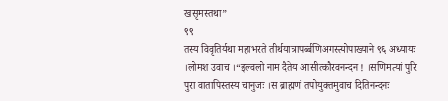खसृमस्तथा”
९९
तस्य विवृतिर्यथा महाभरते तीर्थयात्रापर्ब्बणिअगस्त्योपाख्याने ९६ अध्यायः ।लोमश उवाच ।“इल्वलो नाम दैतेय आसीत्कौरवनन्दन ! ।सणिमत्यां पुरि पुरा वातापिस्तस्य चानुजः ।स ब्राह्मणं तपोयुक्तमुवाच दितिनन्दनः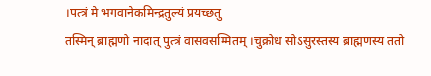।पत्त्रं मे भगवानेकमिन्द्रतुल्यं प्रयच्छतु
तस्मिन् ब्राह्मणो नादात् पुत्त्रं वासवसम्मितम् ।चुक्रोध सोऽसुरस्तस्य ब्राह्मणस्य ततो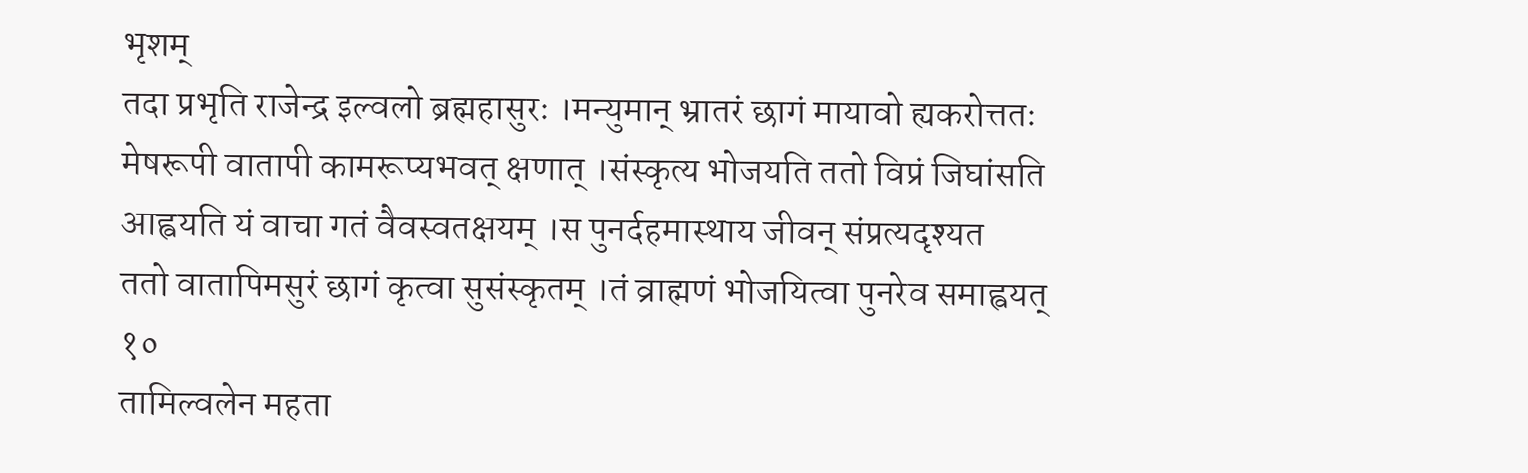भृशम्
तदा प्रभृति राजेन्द्र इल्वलो ब्रह्महासुरः ।मन्युमान् भ्रातरं छागं मायावो ह्यकरोत्ततः
मेषरूपी वातापी कामरूप्यभवत् क्षणात् ।संस्कृत्य भोजयति ततो विप्रं जिघांसति
आह्वयति यं वाचा गतं वैवस्वतक्षयम् ।स पुनर्दहमास्थाय जीवन् संप्रत्यदृश्यत
ततो वातापिमसुरं छागं कृत्वा सुसंस्कृतम् ।तं व्राह्मणं भोजयित्वा पुनरेव समाह्वयत्
१०
तामिल्वलेन महता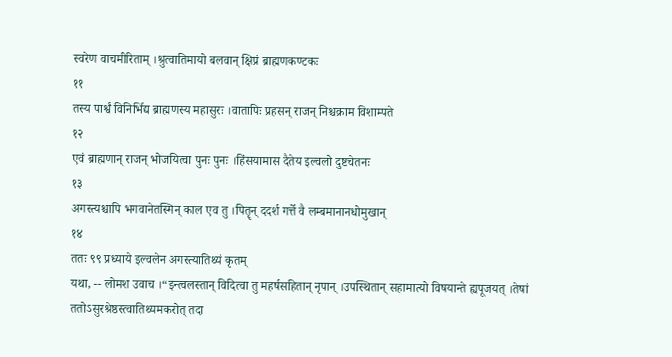स्वरेण वाचमीरिताम् ।श्रुत्वातिमायो बलवान् क्षिप्रं ब्राह्मणकण्टकः
११
तस्य पार्श्वं विनिर्भिद्य ब्राह्मणस्य महासुरः ।वातापिः प्रहसन् राजन् निश्चक्राम विशाम्पते
१२
एवं ब्राह्मणान् राजन् भोजयित्वा पुनः पुनः ।हिंसयामास दैतेय इल्वलो दुष्टचेतनः
१३
अगस्त्यश्चापि भगवानेतस्मिन् काल एव तु ।पितॄन् ददर्श गर्त्ते वै लम्बमानानधोमुखान्
१४
ततः ९९ प्रध्याये इल्वलेन अगस्त्यातिथ्यं कृतम्
यथा, -- लोमश उवाच ।“इन्त्वलस्तान् विदित्वा तु महर्षसहितान् नृपान् ।उपस्थितान् सहामात्यो विषयान्ते ह्यपूजयत् ।तेषां ततोऽसुरश्रेष्ठस्त्वातिथ्यमकरोत् तदा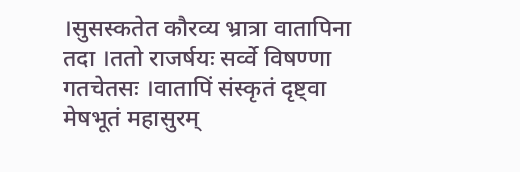।सुसस्कतेत कौरव्य भ्रात्रा वातापिना तदा ।ततो राजर्षयः सर्व्वे विषण्णा गतचेतसः ।वातापिं संस्कृतं दृष्ट्वा मेषभूतं महासुरम्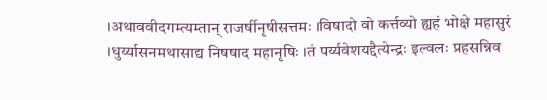।अथाववीदगम्त्यम्तान् राजर्षीनृषीसत्तमः ।विषादो वो कर्त्तव्यो ह्यहं भोक्षे महासुरं ।धुर्य्यासनमथासाद्य निषषाद महानृषिः ।तं पर्य्यवेशयद्दैत्येन्द्रः इल्वलः प्रहसन्निव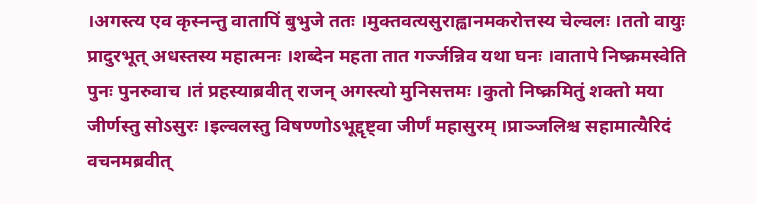।अगस्त्य एव कृस्नन्तु वातापिं बुभुजे ततः ।मुक्तवत्यसुराह्वानमकरोत्तस्य चेल्वलः ।ततो वायुः प्रादुरभूत् अधस्तस्य महात्मनः ।शब्देन महता तात गर्ज्जन्निव यथा घनः ।वातापे निष्क्रमस्वेति पुनः पुनरुवाच ।तं प्रहस्याब्रवीत् राजन् अगस्त्यो मुनिसत्तमः ।कुतो निष्क्रमितुं शक्तो मया जीर्णस्तु सोऽसुरः ।इल्वलस्तु विषण्णोऽभूद्दृष्ट्वा जीर्णं महासुरम् ।प्राञ्जलिश्च सहामात्यैरिदं वचनमब्रवीत्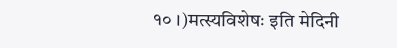१० ।)मत्स्यविशेषः इति मेदिनी